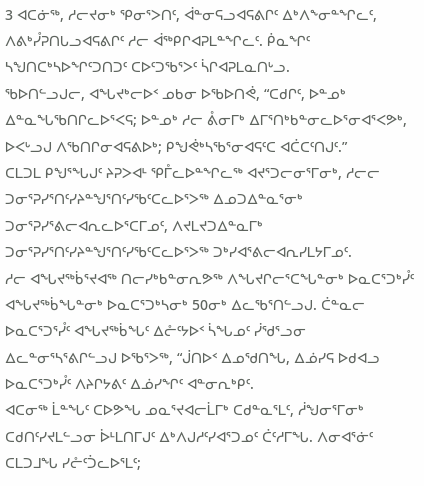3 ᐊᑕᓃᖅ, ᓱᓕᔪᓂᒃ ᕿᓂᕐᐳᑎᑦ, ᐋᓐᓂᕋᓗᐊᕋᕕᒋᑦ ᐃᒃᐱᖕᓂᓐᖏᓚᑦ, ᐱᕕᒃᓮᕈᑎᒐᓗᐊᕋᕕᒋᑦ ᓱᓕ ᐋᖅᑭᒋᐊᕈᒪᓐᖏᓚᑦ. ᑮᓇᖏᑦ ᓴᖑᑎᑕᒃᓴᐅᖏᑦᑐᑎᑐᑦ ᑕᐅᑦᑐᖃᕐᐳᑦ ᓵᒋᐊᕈᒪᓇᑎᒡᓗ.
ᖃᐅᑎᓪᓗᒍᓕ, ᐊᖓᔪᒃᓕᐅᑉ ᓄᑲᓂ ᐅᖃᐅᑎᕚ, “ᑕᑯᒋᑦ, ᐅᓐᓄᒃ ᐃᓐᓇᖓᖃᑎᒋᓚᐅᕐᐸᕋ; ᐅᓐᓄᒃ ᓱᓕ ᕔᓂᒥᒃ ᐃᒥᕐᑎᒃᑲᓐᓂᓚᐅᕐᓂᐊᕐᐸᕗᒃ, ᐅᐸᒡᓗᒍ ᐱᖃᑎᒋᓂᐊᕋᕕᐅᒃ; ᑭᖑᕚᒃᓴᖃᕐᓂᐊᕋᑦᑕ ᐊᑖᑕᑦᑎᒍᑦ.”
ᑕᒪᑐᒪ ᑭᖑᕐᖓᒍᑦ ᔨᕈᐳᐊᒻ ᕿᒤᓚᐅᓐᖏᓚᖅ ᐊᔪᕐᑐᓕᓂᕐᒥᓂᒃ, ᓱᓕᓕ ᑐᓂᕐᕈᓯᕐᑎᑦᓯᔨᓐᖑᕐᑎᑦᓯᖃᑦᑕᓚᐅᕐᐳᖅ ᐃᓄᑐᐃᓐᓇᕐᓂᒃ ᑐᓂᕐᕈᓯᕐᕕᓕᐊᕆᓚᐅᕐᑕᒥᓄᑦ, ᐱᔪᒪᔪᑐᐃᓐᓇᒥᒃ ᑐᓂᕐᕈᓯᕐᑎᑦᓯᔨᓐᖑᕐᑎᑦᓯᖃᑦᑕᓚᐅᕐᐳᖅ ᑐᒃᓯᐊᕐᕕᓕᐊᕆᓯᒪᔭᒥᓄᑦ.
ᓱᓕ ᐊᖓᔪᖅᑳᕐᔪᐊᖅ ᑎᓕᓯᒃᑲᓐᓂᕆᕗᖅ ᐱᖓᔪᒋᓕᕐᑕᖓᓐᓂᒃ ᐅᓇᑕᕐᑐᒃᓮᑦ ᐊᖓᔪᖅᑳᖓᓐᓂᒃ ᐅᓇᑕᕐᑐᒃᓴᓂᒃ 50ᓂᒃ ᐃᓚᖃᕐᑎᓪᓗᒍ. ᑖᓐᓇᓕ ᐅᓇᑕᕐᑐᕐᓮᑦ ᐊᖓᔪᖅᑳᖓᑦ ᐃᓔᑦᔭᐅᑉ ᓵᖓᓄᑦ ᓰᖁᕐᓗᓂ ᐃᓚᓐᓂᕐᓴᕐᕕᒋᓪᓗᒍ ᐅᖃᕐᐳᖅ, “ᒎᑎᐅᑉ ᐃᓄᖁᑎᖓ, ᐃᓅᓯᕋ ᐅᑯᐊᓗ ᐅᓇᑕᕐᑐᒃᓮᑦ ᐱᔨᒋᔭᕕᑦ ᐃᓅᓯᖏᑦ ᐊᓐᓂᕆᒃᑭᑦ.
ᐊᑕᓂᖅ ᒫᓐᖓᑦ ᑕᐅᕗᖓ ᓄᓇᕐᔪᐊᓕᒫᒥᒃ ᑕᑯᓐᓇᕐᒪᑦ, ᓲᖑᓂᕐᒥᓂᒃ ᑕᑯᑎᑦᓯᔪᒪᓪᓗᓂ ᐆᒻᒪᑎᒥᒍᑦ ᐃᒃᐱᒍᓱᑦᓯᐊᕐᑐᓄᑦ ᑖᑦᓱᒥᖓ. ᐱᓂᐊᕐᓃᑦ ᑕᒪᑐᒧᖓ ᓯᓔᑦᑑᓚᐅᕐᒪᑦ;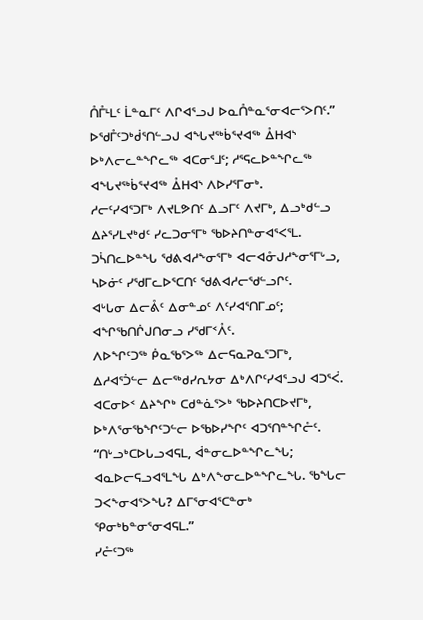ᑍᒤᒻᒪᑦ ᒫᓐᓇᒥᑦ ᐱᒋᐊᕐᓗᒍ ᐅᓇᑍᓐᓇᕐᓂᐊᓕᕐᐳᑎᑦ.”
ᐅᖁᒤᑦᑐᒃᑰᕐᑎᓪᓗᒍ ᐊᖓᔪᖅᑳᕐᔪᐊᖅ ᐂᕼᐊᔅ ᐅᒃᐱᓕᓚᓐᖏᓚᖅ ᐊᑕᓂᕐᒧᑦ; ᓱᕐᕋᓚᐅᓐᖏᓚᖅ ᐊᖓᔪᖅᑳᕐᔪᐊᖅ ᐂᕼᐊᔅ ᐱᐅᓯᕐᒥᓂᒃ.
ᓱᓕᑦᓯᐊᕐᑐᒥᒃ ᐱᔪᒪᕗᑎᑦ ᐃᓗᒥᑦ ᐱᔪᒥᒃ, ᐃᓗᒃᑯᓪᓗ ᐃᔨᕐᓯᒪᔪᒃᑯᑦ ᓯᓚᑐᓂᕐᒥᒃ ᖃᐅᔨᑎᓐᓂᐊᕐᐸᕐᒪ.
ᑐᓵᑎᓚᐅᓐᖓ ᖁᕕᐊᓱᖕᓂᕐᒥᒃ ᐊᓕᐊᓁᒍᓱᖕᓂᕐᒥᒡᓗ, ᓴᐅᓃᑦ ᓯᖁᒥᓚᐅᕐᑕᑎᑦ ᖁᕕᐊᓱᓕᖁᓪᓗᒋᑦ.
ᐊᒡᒐᓂ ᐃᓕᕔᑦ ᐃᓂᓐᓄᑦ ᐱᑦᓯᐊᕐᑎᒥᓄᑦ; ᐊᖏᖃᑎᒌᒍᑎᓂᓗ ᓯᖁᒥᑉᐰᑦ.
ᐱᐅᖏᑦᑐᖅ ᑮᓇᖃᕐᐳᖅ ᐃᓕᕋᓇᕈᓇᕐᑐᒥᒃ, ᐃᓱᐊᕐᑑᓪᓕ ᐃᓕᖅᑯᓯᕆᔭᓂ ᐃᒃᐱᒋᑦᓯᐊᕐᓗᒍ ᐊᑐᕐᐹ.
ᐊᑕᓂᐅᑉ ᐃᔨᖏᒃ ᑕᑯᓐᓈᕐᐳᒃ ᖃᐅᔨᑎᑕᐅᔪᒥᒃ, ᐅᒃᐱᕐᓂᖃᖏᑦᑐᓪᓕ ᐅᖃᐅᓯᖏᑦ ᐊᑐᕐᑎᓐᖏᓔᑦ.
“ᑎᒡᓗᒃᑕᐅᒐᓗᐊᕋᒪ, ᐋᓐᓂᓚᐅᓐᖏᓚᖓ; ᐊᓇᐅᓕᕋᓗᐊᕐᒪᖓ ᐃᒃᐱᖕᓂᓚᐅᓐᖏᓚᖓ. ᖃᖓᓕ ᑐᐸᖕᓂᐊᕐᐳᖓ? ᐃᒥᕐᓂᐊᕐᑕᓐᓂᒃ ᕿᓂᒃᑲᓐᓂᕐᓂᐊᕋᒪ.”
ᓯᓔᑦᑐᖅ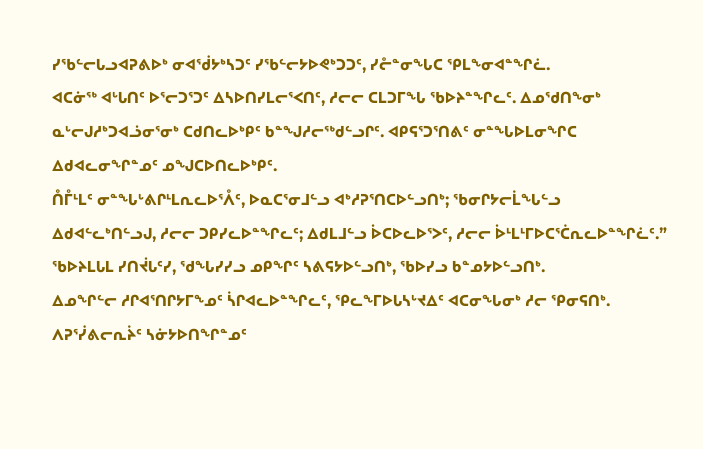ᓯᖃᓪᓕᒐᓗᐊᕈᕕᐅᒃ ᓂᐊᖂᔭᒃᓴᑐᑦ ᓯᖃᓪᓕᔭᐅᕙᒃᑐᑐᑦ, ᓯᓔᓐᓂᖓᑕ ᕿᒪᖕᓂᐊᓐᖏᓛ.
ᐊᑕᓃᖅ ᐊᒡᒐᑎᑦ ᐅᕐᓕᑐᕐᑐᑦ ᐃᓴᐅᑎᓯᒪᓕᕐᐸᑎᑦ, ᓱᓕᓕ ᑕᒪᑐᒥᖓ ᖃᐅᔨᓐᖏᓚᑦ. ᐃᓄᖁᑎᖕᓂᒃ ᓇᒡᓕᒍᓱᒃᑐᐊᓘᓂᕐᓂᒃ ᑕᑯᑎᓚᐅᒃᑭᑦ ᑲᓐᖑᓱᓕᖅᑯᓪᓗᒋᑦ. ᐊᑭᕋᕐᑐᕐᑎᕕᑦ ᓂᓐᖓᐅᒪᓂᖏᑕ ᐃᑯᐊᓚᓂᖏᓐᓄᑦ ᓄᖑᑕᐅᑎᓚᐅᒃᑭᑦ.
ᑍᒤᒻᒪᑦ ᓂᓐᖓᒡᕕᒋᒻᒪᕆᓚᐅᕐᐰᑦ, ᐅᓇᑕᕐᓂᒧᓪᓗ ᐊᒃᓱᕈᕐᑎᑕᐅᓪᓗᑎᒃ; ᖃᓂᒋᔭᓕᒫᖓᓪᓗ ᐃᑯᐊᓪᓚᒃᑎᓪᓗᒍ, ᓱᓕᓕ ᑐᑭᓯᓚᐅᓐᖏᓚᑦ; ᐃᑯᒪᒧᓪᓗ ᐆᑕᐅᓚᐅᕐᐳᑦ, ᓱᓕᓕ ᐆᒻᒪᒻᒥᐅᑕᕐᑖᕆᓚᐅᓐᖏᓛᑦ.”
ᖃᐅᔨᒪᒐᒪ ᓯᑎᔫᒐᑦᓯ, ᖁᖓᓯᓯᓗ ᓄᑭᖏᑦ ᓴᕕᕋᔭᐅᓪᓗᑎᒃ, ᖃᐅᓯᓗ ᑲᓐᓄᔭᐅᓪᓗᑎᒃ.
ᐃᓄᖏᓪᓕ ᓱᒋᐊᕐᑎᒋᔭᒥᖕᓄᑦ ᓵᒋᐊᓚᐅᓐᖏᓚᑦ, ᕿᓚᖕᒥᐅᒐᓴᒡᔪᐃᑦ ᐊᑕᓂᖓᓂᒃ ᓱᓕ ᕿᓂᕋᑎᒃ.
ᐱᕈᕐᓰᕕᓕᕆᔩᑦ ᓴᓃᔭᐅᑎᖏᓐᓄᑦ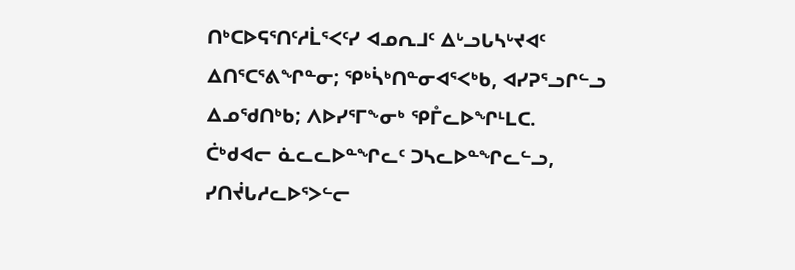ᑎᒃᑕᐅᕋᕐᑎᑦᓱᒫᕐᐸᑦᓯ ᐊᓄᕆᒧᑦ ᐃᒡᓗᒐᓴᒡᔪᐊᑦ ᐃᑎᕐᑕᕐᕕᖏᓐᓂ; ᕿᒃᓵᒃᑎᓐᓂᐊᕐᐸᒃᑲ, ᐊᓯᕈᕐᓗᒋᓪᓗ ᐃᓄᖁᑎᒃᑲ; ᐱᐅᓯᕐᒥᖕᓂᒃ ᕿᒤᓚᐅᖏᒻᒪᑕ.
ᑖᒃᑯᐊᓕ ᓈᓚᓚᐅᓐᖏᓚᑦ ᑐᓴᓚᐅᓐᖏᓚᓪᓗ, ᓯᑎᔫᒐᓱᓚᐅᕐᐳᓪᓕ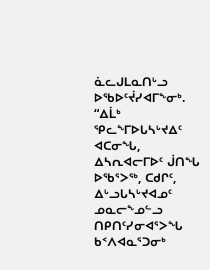ᓈᓚᒍᒪᓇᑎᒡᓗ ᐅᖃᐅᑦᔫᓯᐊᒥᖕᓂᒃ.
“ᐃᒫᒃ ᕿᓚᖕᒥᐅᒐᓴᒡᔪᐃᑦ ᐊᑕᓂᖓ, ᐃᓴᕆᐊᓕᒥᐅᑦ ᒎᑎᖓ ᐅᖃᕐᐳᖅ, ᑕᑯᒋᑦ, ᐃᒡᓗᒐᓴᒡᔪᐊᓄᑦ ᓄᓇᓕᖕᓄᓪᓗ ᑎᑭᑎᑦᓯᓂᐊᕐᐳᖓ ᑲᑉᐱᐊᓇᕐᑐᓂᒃ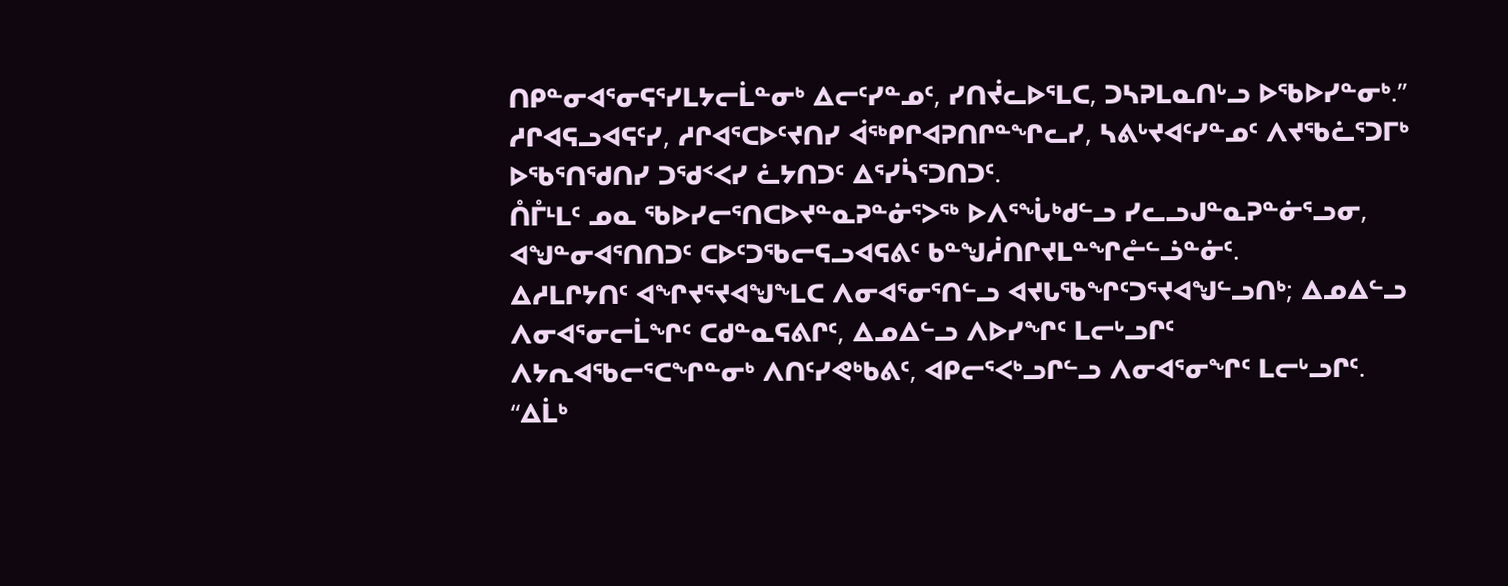ᑎᑭᓐᓂᐊᕐᓂᕋᕐᓯᒪᔭᓕᒫᓐᓂᒃ ᐃᓕᑦᓯᓐᓄᑦ, ᓯᑎᔫᓚᐅᕐᒪᑕ, ᑐᓴᕈᒪᓇᑎᒡᓗ ᐅᖃᐅᓯᓐᓂᒃ.”
ᓱᒋᐊᕋᓗᐊᕋᑦᓯ, ᓱᒋᐊᕐᑕᐅᑦᔪᑎᓯ ᐋᖅᑭᒋᐊᕈᑎᒋᓐᖏᓚᓯ, ᓴᕕᒡᔪᐊᑦᓯᓐᓄᑦ ᐱᔪᖃᓛᕐᑐᒥᒃ ᐅᖃᕐᑎᖁᑎᓯ ᑐᖁᑉᐸᓯ ᓛᔭᑎᑐᑦ ᐃᕐᓯᓵᕐᑐᑎᑐᑦ.
ᑍᒤᒻᒪᑦ ᓄᓇ ᖃᐅᓯᓕᕐᑎᑕᐅᔪᓐᓇᕈᓐᓃᕐᐳᖅ ᐅᐱᕐᖔᒃᑯᓪᓗ ᓯᓚᓗᒍᓐᓇᕈᓐᓃᕐᓗᓂ, ᐊᖑᓐᓂᐊᕐᑎᑎᑐᑦ ᑕᐅᑦᑐᖃᓕᕋᓗᐊᕋᕕᑦ ᑲᓐᖑᓲᑎᒋᔪᒪᓐᖏᓔᓪᓘᓐᓃᑦ.
ᐃᓱᒪᒋᔭᑎᑦ ᐊᖏᔪᕐᔪᐊᖑᖕᒪᑕ ᐱᓂᐊᕐᓂᕐᑎᓪᓗ ᐊᔪᒐᖃᖏᑦᑐᕐᔪᐊᖑᓪᓗᑎᒃ; ᐃᓄᐃᓪᓗ ᐱᓂᐊᕐᓂᓕᒫᖏᑦ ᑕᑯᓐᓇᕋᕕᒋᑦ, ᐃᓄᐃᓪᓗ ᐱᐅᓯᖏᑦ ᒪᓕᒡᓗᒋᑦ ᐱᔭᕆᐊᖃᓕᕐᑕᖏᓐᓂᒃ ᐱᑎᑦᓯᕙᒃᑲᕕᑦ, ᐊᑭᓕᕐᐸᒃᓗᒋᓪᓗ ᐱᓂᐊᕐᓂᖏᑦ ᒪᓕᒡᓗᒋᑦ.
“ᐃᒫᒃ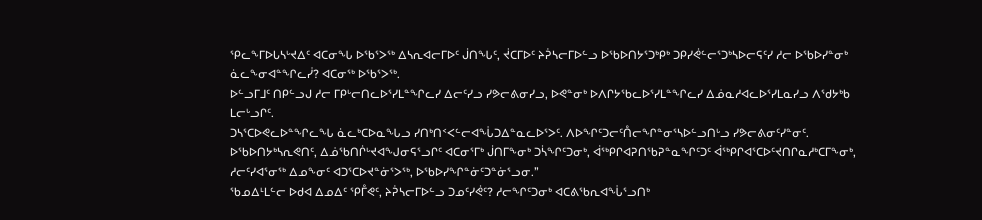ᕿᓚᖕᒥᐅᒐᓴᒡᔪᐃᑦ ᐊᑕᓂᖓ ᐅᖃᕐᐳᖅ ᐃᓴᕆᐊᓕᒥᐅᑦ ᒎᑎᖓᑦ, ᔫᑕᒥᐅᑦ ᔨᕉᓴᓕᒥᐅᓪᓗ ᐅᖃᐅᑎᔭᕐᑐᒃᑭᒃ ᑐᑭᓯᕚᓪᓕᕐᑐᒃᓴᐅᓕᕋᑦᓯ ᓱᓕ ᐅᖃᐅᓯᓐᓂᒃ ᓈᓚᖕᓂᐊᓐᖏᓚᓰ? ᐊᑕᓂᖅ ᐅᖃᕐᐳᖅ.
ᐅᓪᓗᒥᒧᑦ ᑎᑭᓪᓗᒍ ᓱᓕ ᒥᑭᒡᓕᑎᓚᐅᕐᓯᒪᓐᖏᓚᓯ ᐃᓕᑦᓯᓗ ᓯᕗᓕᕕᓂᓯᓗ, ᐅᕙᓐᓂᒃ ᐅᐱᒋᔭᖃᓚᐅᕐᓯᒪᓐᖏᓚᓯ ᐃᓅᓇᓱᐊᓚᐅᕐᓯᒪᓇᓯᓗ ᐱᖁᔭᒃᑲ ᒪᓕᒡᓗᒋᑦ.
ᑐᓴᕐᑕᐅᕙᓚᐅᓐᖏᓚᖓ ᓈᓚᒃᑕᐅᓇᖓᓗ ᓯᑎᒃᑎᑉᐸᓪᓕᐊᖔᑐᐃᓐᓇᓚᐅᕐᐳᑦ. ᐱᐅᖏᑦᑐᓕᑦᑍᓕᖏᓐᓂᕐᓴᐅᓪᓗᑎᒡᓗ ᓯᕗᓕᕕᓂᑦᓯᓐᓂᑦ.
ᐅᖃᐅᑎᔭᒃᓴᕆᕙᑎᑦ, ᐃᓅᖃᑎᒌᒡᔪᐊᖑᓂᕋᕐᓗᒋᑦ ᐊᑕᓂᕐᒥᒃ ᒎᑎᒥᖕᓂᒃ ᑐᓵᖏᑦᑐᓂᒃ, ᐋᖅᑭᒋᐊᕈᑎᖃᕈᓐᓇᖏᑦᑐᑦ ᐋᖅᑭᒋᐊᕐᑕᐅᑦᔪᑎᒋᓇᓱᒃᑕᒥᖕᓂᒃ, ᓱᓕᑦᓯᐊᕐᓂᖅ ᐃᓄᖕᓂᑦ ᐊᑐᕐᑕᐅᔪᓐᓃᕐᐳᖅ, ᐅᖃᐅᓯᖏᓐᓃᑦᑐᓐᓃᕐᓗᓂ.”
ᖃᓄᐃᒻᒪᓪᓕ ᐅᑯᐊ ᐃᓄᐃᑦ ᕿᒤᕙᑦ, ᔨᕉᓴᓕᒥᐅᓪᓗ ᑐᓄᑦᓯᕚᑦ? ᓱᓕᖏᑦᑐᓂᒃ ᐊᑕᕕᖃᕆᐊᖔᕐᓗᑎᒃ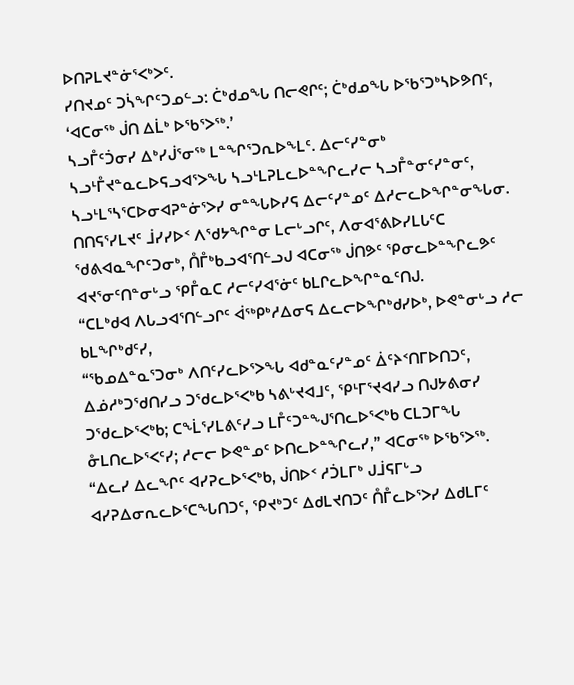ᐅᑎᕈᒪᔪᓐᓃᕐᐸᒃᐳᑦ.
ᓯᑎᔪᓄᑦ ᑐᓵᖏᑦᑐᓄᓪᓗ: ᑖᒃᑯᓄᖓ ᑎᓕᕙᒋᑦ; ᑖᒃᑯᓄᖓ ᐅᖃᕐᑐᒃᓴᐅᕗᑎᑦ, ‘ᐊᑕᓂᖅ ᒎᑎ ᐃᒫᒃ ᐅᖃᕐᐳᖅ.’
ᓴᓗᒤᑦᑑᓂᓯ ᐃᒃᓯᒎᕐᓂᖅ ᒪᓐᖏᕐᑐᕆᐅᖕᒪᑦ. ᐃᓕᑦᓯᓐᓂᒃ ᓴᓗᒻᒤᔪᓐᓇᓚᐅᕋᓗᐊᕐᐳᖓ ᓴᓗᒻᒪᕈᒪᓚᐅᓐᖏᓚᓯᓕ ᓴᓗᒤᓐᓂᑦᓯᓐᓂᑦ, ᓴᓗᒻᒪᕐᓴᕐᑕᐅᓂᐊᕈᓐᓃᕐᐳᓯ ᓂᓐᖓᐅᓯᕋ ᐃᓕᑦᓯᓐᓄᑦ ᐃᓱᓕᓚᐅᖏᓐᓂᖓᓂ.
ᑎᑎᕋᕐᓯᒪᔪᑦ ᒨᓯᓯᐅᑉ ᐱᖁᔭᖏᓐᓂ ᒪᓕᒡᓗᒋᑦ, ᐱᓂᐊᕐᕕᐅᓯᒪᒐᑦᑕ ᖁᕕᐊᓇᖏᑦᑐᓂᒃ, ᑍᒤᒃᑲᓗᐊᕐᑎᓪᓗᒍ ᐊᑕᓂᖅ ᒎᑎᕗᑦ ᕿᓂᓚᐅᓐᖏᓚᕗᑦ ᐊᔪᕐᓂᑦᑎᓐᓂᒡᓗ ᕿᒤᓇᑕ ᓱᓕᑦᓯᐊᕐᓃᑦ ᑲᒪᒋᓚᐅᖏᓐᓇᑦᑎᒍ.
“ᑕᒪᒃᑯᐊ ᐱᒐᓗᐊᕐᑎᓪᓗᒋᑦ ᐋᖅᑭᒃᓱᐃᓂᕋ ᐃᓚᓕᐅᖏᒃᑯᓯᐅᒃ, ᐅᕙᓐᓂᒡᓗ ᓱᓕ ᑲᒪᖏᒃᑯᑦᓯ,
“ᖃᓄᐃᓐᓇᕐᑐᓂᒃ ᐱᑎᑦᓯᓚᐅᕐᐳᖓ ᐊᑯᓐᓇᑦᓯᓐᓄᑦ ᐄᑦᔨᑉᑎᒥᐅᑎᑐᑦ, ᐃᓅᓱᒃᑐᖁᑎᓯᓗ ᑐᖁᓚᐅᕐᐸᒃᑲ ᓴᕕᒡᔪᐊᒧᑦ, ᕿᒻᒥᕐᔪᐊᓯᓗ ᑎᒍᔭᕕᓂᓯ ᑐᖁᓚᐅᕐᐸᒃᑲ; ᑕᖕᒫᕐᓯᒪᕕᑦᓯᓗ ᒪᒤᑦᑐᓐᖑᕐᑎᓚᐅᕐᐸᒃᑲ ᑕᒪᑐᒥᖓ ᓁᒪᑎᓚᐅᕐᐸᑦᓯ; ᓱᓕᓕ ᐅᕙᓐᓄᑦ ᐅᑎᓚᐅᓐᖏᓚᓯ,” ᐊᑕᓂᖅ ᐅᖃᕐᐳᖅ.
“ᐃᓚᓯ ᐃᓚᖏᑦ ᐊᓯᕈᓚᐅᕐᐸᒃᑲ, ᒎᑎᐅᑉ ᓱᑑᒪᒥᒃ ᒍᒨᕋᒥᒡᓗ ᐊᓯᕈᐃᓂᕆᓚᐅᕐᑕᖓᑎᑐᑦ, ᕿᔪᒃᑐᑦ ᐃᑯᒪᔪᑎᑐᑦ ᑍᒤᓚᐅᕐᐳᓯ ᐃᑯᒪᒥᑦ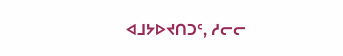ᐊᒧᔭᐅᔪᑎᑐᑦ, ᓱᓕᓕ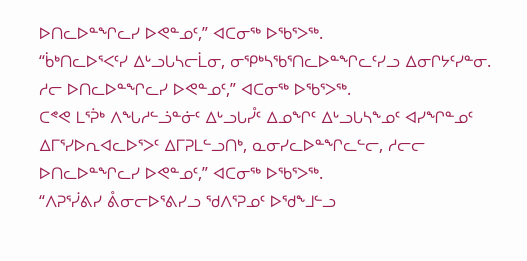ᐅᑎᓚᐅᓐᖏᓚᓯ ᐅᕙᓐᓄᑦ,” ᐊᑕᓂᖅ ᐅᖃᕐᐳᖅ.
“ᑳᒃᑎᓚᐅᕐᐸᑦᓯ ᐃᒡᓗᒐᓴᓕᒫᓂ, ᓂᕿᒃᓴᖃᕐᑎᓚᐅᓐᖏᓚᑦᓯᓗ ᐃᓂᒋᔭᑦᓯᓐᓂ. ᓱᓕ ᐅᑎᓚᐅᓐᖏᓚᓯ ᐅᕙᓐᓄᑦ,” ᐊᑕᓂᖅ ᐅᖃᕐᐳᖅ.
ᑕᕝᕙ ᒪᕐᕉᒃ ᐱᖓᓱᓪᓘᓐᓃᑦ ᐃᒡᓗᒐᓮᑦ ᐃᓄᖏᑦ ᐃᒡᓗᒐᓴᖕᓄᑦ ᐊᓯᖏᓐᓄᑦ ᐃᒥᕐᓯᐅᕆᐊᓚᐅᕐᐳᑦ ᐃᒥᕈᒪᓪᓗᑎᒃ, ᓇᓂᓯᓚᐅᓐᖏᓚᓪᓕ, ᓱᓕᓕ ᐅᑎᓚᐅᓐᖏᓚᓯ ᐅᕙᓐᓄᑦ,” ᐊᑕᓂᖅ ᐅᖃᕐᐳᖅ.
“ᐱᕈᕐᓰᕕᓯ ᕔᓂᓕᐅᕐᕕᓯᓗ ᖁᐱᕐᕈᓄᑦ ᐅᖁᖕᒧᓪᓗ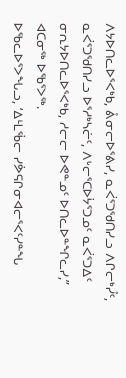ᐱᔭᐅᑎᓚᐅᕐᐸᒃᑲ, ᕔᓂᓕᐅᕐᕕᓯ, ᓇᐹᕐᑐᖁᑎᓯᓗ ᐱᒋᓕᒃᓮᑦ, ᓇᐹᕐᑐᖁᑎᓯᓗ ᐅᕐᓱᒃᓴᓖᑦ, ᐱᒡᓕᕐᑕᐅᔮᕐᑐᓄᑦ ᓇᐹᕐᑐᐃᑦ ᓂᕆᔭᐅᑎᓚᐅᕐᐸᒃᑲ, ᓱᓕᓕ ᐅᕙᓐᓄᑦ ᐅᑎᓚᐅᓐᖏᓚᓯ,” ᐊᑕᓂᖅ ᐅᖃᕐᐳᖅ.
ᐅᖃᓚᐅᕐᐳᖓᓗ, ‘ᐃᒻᒪᖄᓕ ᓯᕘᕋᒋᓂᐊᓕᕐᐸᑦᓯᓐᖓ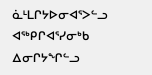ᓈᒻᒪᒋᔭᐅᓂᐊᕐᐳᓪᓗ ᐊᖅᑭᒋᐊᕐᓯᓂᒃᑲ ᐃᓂᒋᔭᖏᓪᓗ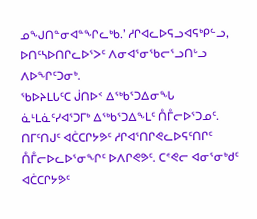ᓄᖑᑎᓐᓂᐊᓐᖏᓚᒃᑲ.’ ᓱᒋᐊᓚᐅᕋᓗᐊᕋᒃᑭᓪᓗ, ᐅᑎᑦᓴᐅᑎᒋᓚᐅᕐᐳᑦ ᐱᓂᐊᕐᓂᖃᓕᕐᓗᑎᒡᓗ ᐱᐅᖏᑦᑐᓂᒃ.
ᖃᐅᔨᒪᒐᑦᑕ ᒎᑎᐅᑉ ᐃᖅᑲᕐᑐᐃᓂᖓ ᓈᒻᒪᓈᑦᓯᐊᕐᑐᒥᒃ ᐃᖅᑲᕐᑐᐃᖕᒪᑦ ᑍᒤᓕᐅᕐᑐᓄᑦ.
ᑎᒥᑦᑎᒍᑦ ᐊᑖᑕᒋᔭᕗᑦ ᓱᒋᐊᕐᑎᒋᕙᓚᐅᕋᑦᑎᒋᑦ ᑍᒤᓕᐅᓚᐅᕐᓂᖏᑦ ᐅᐱᒋᕙᕗᑦ. ᑕᕝᕙᓕ ᐊᓂᕐᓂᒃᑯᑦ ᐊᑖᑕᒋᔭᕗᑦ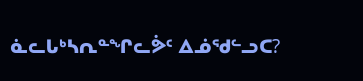ᓈᓚᒐᒃᓴᕆᓐᖏᓚᕘᑦ ᐃᓅᖁᓪᓗᑕ?